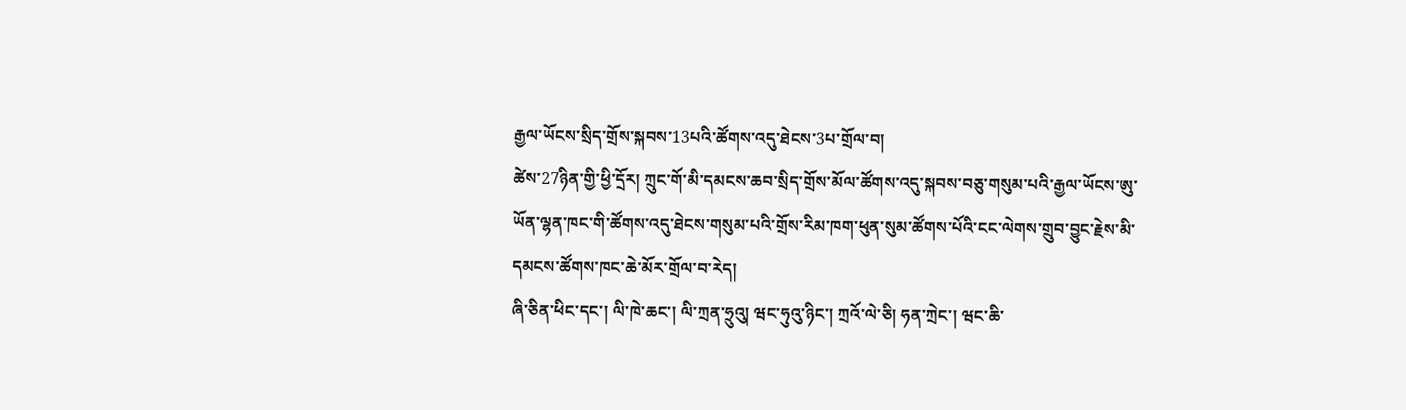རྒྱལ་ཡོངས་སྲིད་གྲོས་སྐབས་13པའི་ཚོགས་འདུ་ཐེངས་3པ་གྲོལ་བ།
ཚེས་27ཉིན་གྱི་ཕྱི་དྲོར། ཀྲུང་གོ་མི་དམངས་ཆབ་སྲིད་གྲོས་མོལ་ཚོགས་འདུ་སྐབས་བཅུ་གསུམ་པའི་རྒྱལ་ཡོངས་ཨུ་ཡོན་ལྷན་ཁང་གི་ཚོགས་འདུ་ཐེངས་གསུམ་པའི་གྲོས་རིམ་ཁག་ཕུན་སུམ་ཚོགས་པོའི་ངང་ལེགས་གྲུབ་བྱུང་རྗེས་མི་དམངས་ཚོགས་ཁང་ཆེ་མོར་གྲོལ་བ་རེད།
ཞི་ཅིན་ཕིང་དང་། ལི་ཁེ་ཆང་། ལི་ཀྲན་ཧྲུའུ། ཝང་ཧུའུ་ཉིང་། ཀྲའོ་ལེ་ཅི། ཧན་ཀྲེང་། ཝང་ཆི་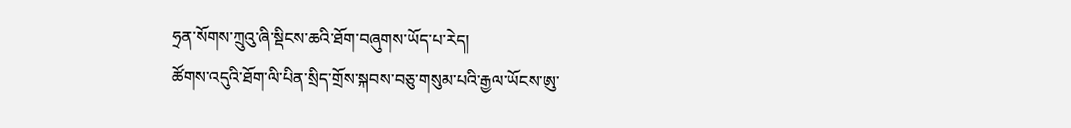ཧྲན་སོགས་ཀྲུའུ་ཞི་སྡིངས་ཆའི་ཐོག་བཞུགས་ཡོད་པ་རེད།
ཚོགས་འདུའི་ཐོག་ལི་པིན་སྲིད་གྲོས་སྐབས་བཅུ་གསུམ་པའི་རྒྱལ་ཡོངས་ཨུ་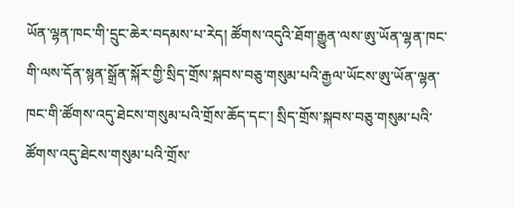ཡོན་ལྷན་ཁང་གི་དྲུང་ཆེར་བདམས་པ་རེད། ཚོགས་འདུའི་ཐོག་རྒྱུན་ལས་ཨུ་ཡོན་ལྷན་ཁང་གི་ལས་དོན་སྙན་སྒྲོན་སྐོར་གྱི་སྲིད་གྲོས་སྐབས་བཅུ་གསུམ་པའི་རྒྱལ་ཡོངས་ཨུ་ཡོན་ལྷན་ཁང་གི་ཚོགས་འདུ་ཐེངས་གསུམ་པའི་གྲོས་ཆོད་དང་། སྲིད་གྲོས་སྐབས་བཅུ་གསུམ་པའི་ཚོགས་འདུ་ཐེངས་གསུམ་པའི་གྲོས་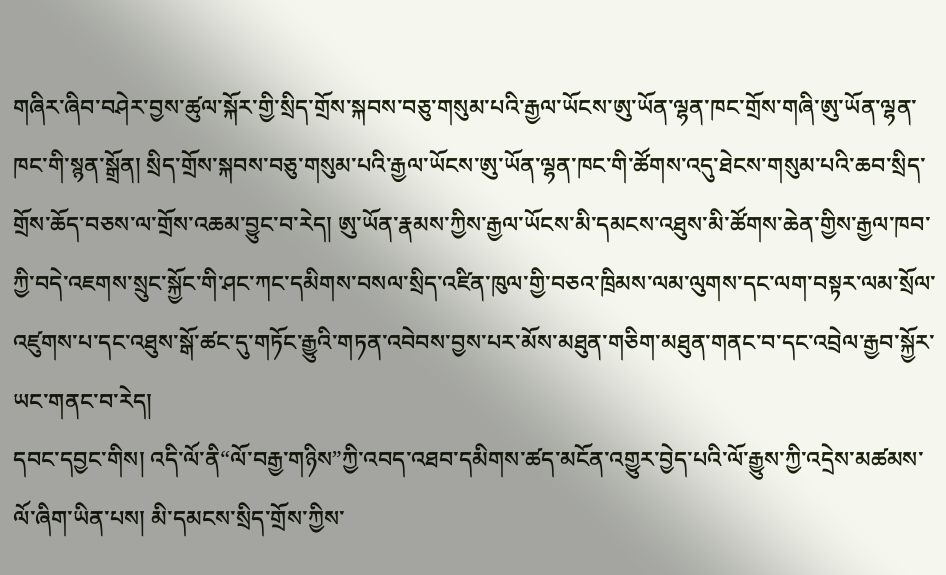གཞིར་ཞིབ་བཤེར་བྱས་ཚུལ་སྐོར་གྱི་སྲིད་གྲོས་སྐབས་བཅུ་གསུམ་པའི་རྒྱལ་ཡོངས་ཨུ་ཡོན་ལྷན་ཁང་གྲོས་གཞི་ཨུ་ཡོན་ལྷན་ཁང་གི་སྙན་སྒྲོན། སྲིད་གྲོས་སྐབས་བཅུ་གསུམ་པའི་རྒྱལ་ཡོངས་ཨུ་ཡོན་ལྷན་ཁང་གི་ཚོགས་འདུ་ཐེངས་གསུམ་པའི་ཆབ་སྲིད་གྲོས་ཆོད་བཅས་ལ་གྲོས་འཆམ་བྱུང་བ་རེད། ཨུ་ཡོན་རྣམས་ཀྱིས་རྒྱལ་ཡོངས་མི་དམངས་འཐུས་མི་ཚོགས་ཆེན་གྱིས་རྒྱལ་ཁབ་ཀྱི་བདེ་འཇགས་སྲུང་སྐྱོང་གི་ཤང་ཀང་དམིགས་བསལ་སྲིད་འཛིན་ཁུལ་གྱི་བཅའ་ཁྲིམས་ལམ་ལུགས་དང་ལག་བསྟར་ལམ་སྲོལ་འཛུགས་པ་དང་འཐུས་སྒོ་ཚང་དུ་གཏོང་རྒྱུའི་གཏན་འབེབས་བྱས་པར་མོས་མཐུན་གཅིག་མཐུན་གནང་བ་དང་འབྲེལ་རྒྱབ་སྐྱོར་ཡང་གནང་བ་རེད།
དབང་དབྱང་གིས། འདི་ལོ་ནི“ལོ་བརྒྱ་གཉིས”ཀྱི་འབད་འཐབ་དམིགས་ཚད་མངོན་འགྱུར་བྱེད་པའི་ལོ་རྒྱུས་ཀྱི་འདྲེས་མཚམས་ལོ་ཞིག་ཡིན་པས། མི་དམངས་སྲིད་གྲོས་ཀྱིས་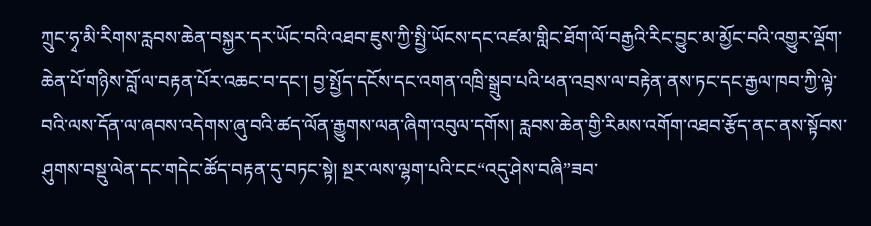ཀྲུང་ཧྭ་མི་རིགས་རླབས་ཆེན་བསྐྱར་དར་ཡོང་བའི་འཐབ་ཇུས་ཀྱི་སྤྱི་ཡོངས་དང་འཛམ་གླིང་ཐོག་ལོ་བརྒྱའི་རིང་བྱུང་མ་མྱོང་བའི་འགྱུར་ལྡོག་ཆེན་པོ་གཉིས་བློ་ལ་བརྟན་པོར་འཆང་བ་དང་། བྱ་སྤྱོད་དངོས་དང་འགན་འཁྲི་སྒྲུབ་པའི་ཕན་འབྲས་ལ་བརྟེན་ནས་ཏང་དང་རྒྱལ་ཁབ་ཀྱི་ལྟེ་བའི་ལས་དོན་ལ་ཞབས་འདེགས་ཞུ་བའི་ཚད་ལོན་རྒྱུགས་ལན་ཞིག་འབུལ་དགོས། རླབས་ཆེན་གྱི་རིམས་འགོག་འཐབ་རྩོད་ནང་ནས་སྟོབས་ཤུགས་བསྡུ་ལེན་དང་གདེང་ཚོད་བརྟན་དུ་བཏང་སྟེ། སྔར་ལས་ལྷག་པའི་ངང“འདུ་ཤེས་བཞི”ཟབ་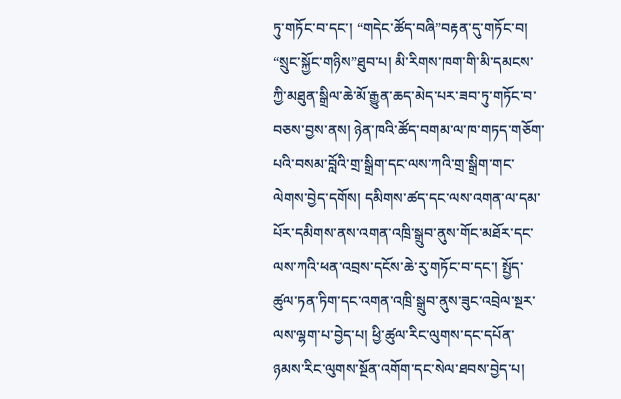ཏུ་གཏོང་བ་དང་། “གདེང་ཚོད་བཞི”བརྟན་དུ་གཏོང་བ། “སྲུང་སྐྱོང་གཉིས”ཐུབ་པ། མི་རིགས་ཁག་གི་མི་དམངས་ཀྱི་མཐུན་སྒྲིལ་ཆེ་མོ་རྒྱུན་ཆད་མེད་པར་ཟབ་ཏུ་གཏོང་བ་བཅས་བྱས་ནས། ཉེན་ཁའི་ཚོད་བགམ་ལ་ཁ་གཏད་གཅོག་པའི་བསམ་བློའི་གྲ་སྒྲིག་དང་ལས་ཀའི་གྲ་སྒྲིག་གང་ལེགས་བྱེད་དགོས། དམིགས་ཚད་དང་ལས་འགན་ལ་དམ་པོར་དམིགས་ནས་འགན་འཁྲི་སྒྲུབ་ནུས་གོང་མཐོར་དང་ལས་ཀའི་ཕན་འབྲས་དངོས་ཆེ་རུ་གཏོང་བ་དང་། སྤྱོད་ཚུལ་ཏན་ཏིག་དང་འགན་འཁྲི་སྒྲུབ་ནུས་ཟུང་འབྲེལ་སྔར་ལས་ལྷག་པ་བྱེད་པ། ཕྱི་ཚུལ་རིང་ལུགས་དང་དཔོན་ཉམས་རིང་ལུགས་སྔོན་འགོག་དང་སེལ་ཐབས་བྱེད་པ།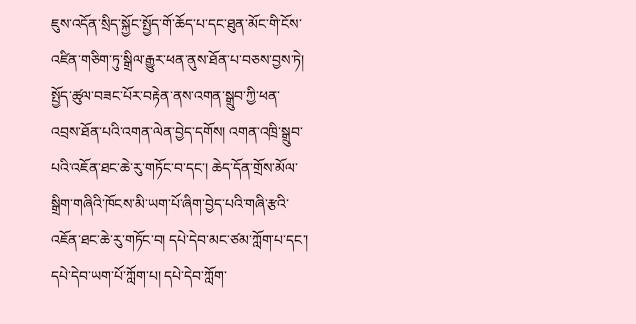ཇུས་འདོན་སྲིད་སྐྱོང་སྤྱོད་གོ་ཆོད་པ་དང་ཐུན་མོང་གི་ངོས་འཛིན་གཅིག་ཏུ་སྒྲིལ་རྒྱུར་ཕན་ནུས་ཐོན་པ་བཅས་བྱས་ཏེ། སྤྱོད་ཚུལ་བཟང་པོར་བརྟེན་ནས་འགན་སྒྲུབ་ཀྱི་ཕན་འབྲས་ཐོན་པའི་འགན་ལེན་བྱེད་དགོས། འགན་འཁྲི་སྒྲུབ་པའི་འཇོན་ཐང་ཆེ་རུ་གཏོང་བ་དང་། ཆེད་དོན་གྲོས་མོལ་སྒྲིག་གཞིའི་ཁོངས་མི་ཡག་པོ་ཞིག་བྱེད་པའི་གཞི་རྩའི་འཇོན་ཐང་ཆེ་རུ་གཏོང་བ། དཔེ་དེབ་མང་ཙམ་ཀློག་པ་དང་། དཔེ་དེབ་ཡག་པོ་ཀློག་པ། དཔེ་དེབ་ཀློག་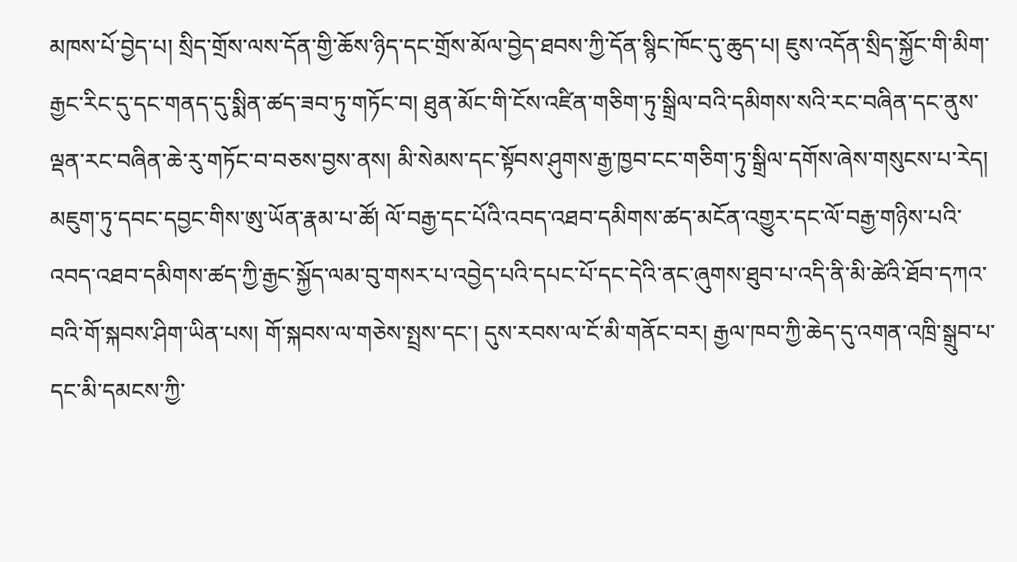མཁས་པོ་བྱེད་པ། སྲིད་གྲོས་ལས་དོན་གྱི་ཆོས་ཉིད་དང་གྲོས་མོལ་བྱེད་ཐབས་ཀྱི་དོན་སྙིང་ཁོང་དུ་ཆུད་པ། ཇུས་འདོན་སྲིད་སྐྱོང་གི་མིག་རྒྱང་རིང་དུ་དང་གནད་དུ་སྨིན་ཚད་ཟབ་ཏུ་གཏོང་བ། ཐུན་མོང་གི་ངོས་འཛིན་གཅིག་ཏུ་སྒྲིལ་བའི་དམིགས་སའི་རང་བཞིན་དང་ནུས་ལྡན་རང་བཞིན་ཆེ་རུ་གཏོང་བ་བཅས་བྱས་ནས། མི་སེམས་དང་སྟོབས་ཤུགས་རྒྱ་ཁྱབ་ངང་གཅིག་ཏུ་སྒྲིལ་དགོས་ཞེས་གསུངས་པ་རེད།
མཇུག་ཏུ་དབང་དབྱང་གིས་ཨུ་ཡོན་རྣམ་པ་ཚོ། ལོ་བརྒྱ་དང་པོའི་འབད་འཐབ་དམིགས་ཚད་མངོན་འགྱུར་དང་ལོ་བརྒྱ་གཉིས་པའི་འབད་འཐབ་དམིགས་ཚད་ཀྱི་རྒྱང་སྐྱོད་ལམ་བུ་གསར་པ་འབྱེད་པའི་དཔང་པོ་དང་དེའི་ནང་ཞུགས་ཐུབ་པ་འདི་ནི་མི་ཚེའི་ཐོབ་དཀའ་བའི་གོ་སྐབས་ཤིག་ཡིན་པས། གོ་སྐབས་ལ་གཅེས་སྤྲས་དང་། དུས་རབས་ལ་ངོ་མི་གནོང་བར། རྒྱལ་ཁབ་ཀྱི་ཆེད་དུ་འགན་འཁྲི་སྒྲུབ་པ་དང་མི་དམངས་ཀྱི་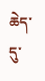ཆེད་དུ་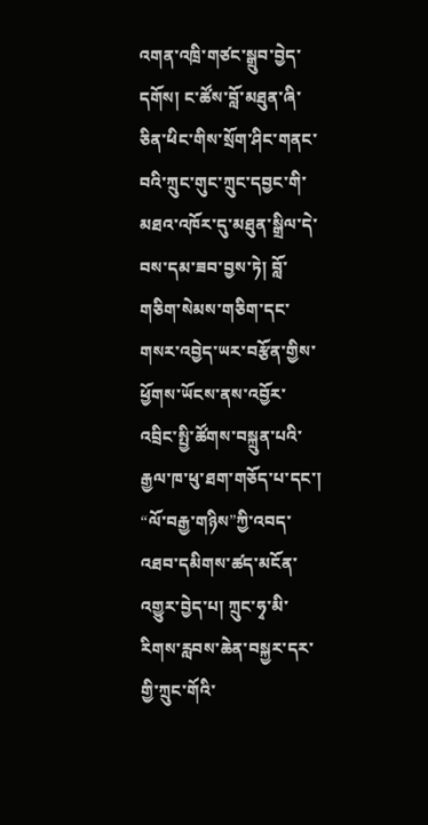འགན་འཁྲི་གཙང་སྒྲུབ་བྱེད་དགོས། ང་ཚོས་བློ་མཐུན་ཞི་ཅིན་ཕིང་གིས་སྲོག་ཤིང་གནང་བའི་ཀྲུང་གུང་ཀྲུང་དབྱང་གི་མཐའ་འཁོར་དུ་མཐུན་སྒྲིལ་དེ་བས་དམ་ཟབ་བྱས་ཏེ། བློ་གཅིག་སེམས་གཅིག་དང་གསར་འབྱེད་ཡར་བརྩོན་གྱིས་ཕྱོགས་ཡོངས་ནས་འབྱོར་འབྲིང་སྤྱི་ཚོགས་བསྐྲུན་པའི་རྒྱལ་ཁ་ཕུ་ཐག་གཅོད་པ་དང་། “ལོ་བརྒྱ་གཉིས”ཀྱི་འབད་འཐབ་དམིགས་ཚད་མངོན་འགྱུར་བྱེད་པ། ཀྲུང་ཧྭ་མི་རིགས་རླབས་ཆེན་བསྐྱར་དར་གྱི་ཀྲུང་གོའི་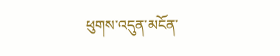ཕུགས་འདུན་མངོན་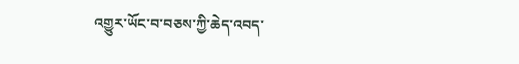འགྱུར་ཡོང་བ་བཅས་ཀྱི་ཆེད་འབད་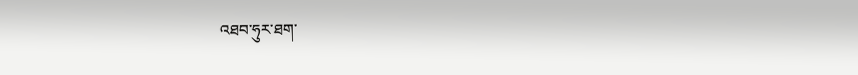འཐབ་ཧུར་ཐག་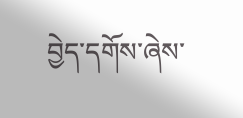བྱེད་དགོས་ཞེས་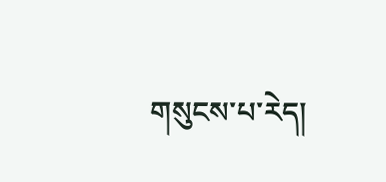གསུངས་པ་རེད།